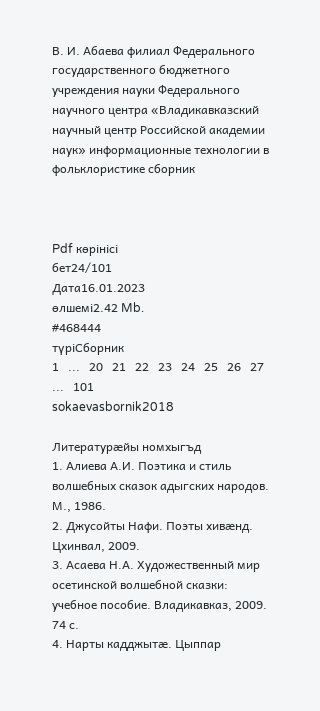В. И. Абаева филиал Федерального государственного бюджетного учреждения науки Федерального научного центра «Владикавказский научный центр Российской академии наук» информационные технологии в фольклористике сборник



Pdf көрінісі
бет24/101
Дата16.01.2023
өлшемі2.42 Mb.
#468444
түріСборник
1   ...   20   21   22   23   24   25   26   27   ...   101
sokaevasbornik2018

Литературæйы номхыгъд
1. Алиева А.И. Поэтика и стиль волшебных сказок адыгских народов.
М., 1986.
2. Джусойты Нафи. Поэты хивæнд. Цхинвал, 2009.
3. Асаева Н.А. Художественный мир осетинской волшебной сказки:
учебное пособие. Владикавказ, 2009. 74 с.
4. Нарты кадджытæ. Цыппар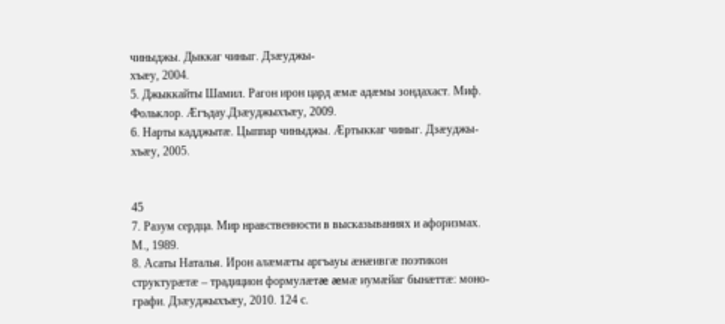чиныджы. Дыккаг чиныг. Дзæуджы-
хъæу, 2004.
5. Джыккайты Шамил. Рагон ирон цард æмæ адæмы зондахаст. Миф.
Фольклор. Æгъдау.Дзæуджыхъæу, 2009.
6. Нарты кадджытæ. Цыппар чиныджы. Æртыккаг чиныг. Дзæуджы-
хъæу, 2005.


45
7. Разум сердца. Мир нравственности в высказываниях и афоризмах.
М., 1989.
8. Асаты Наталья. Ирон алæмæты аргъауы æнæивгæ поэтикон
структурæтæ – традицион формулæтæ æмæ иумæйаг бынæттæ: моно-
графи. Дзæуджыхъæу, 2010. 124 с.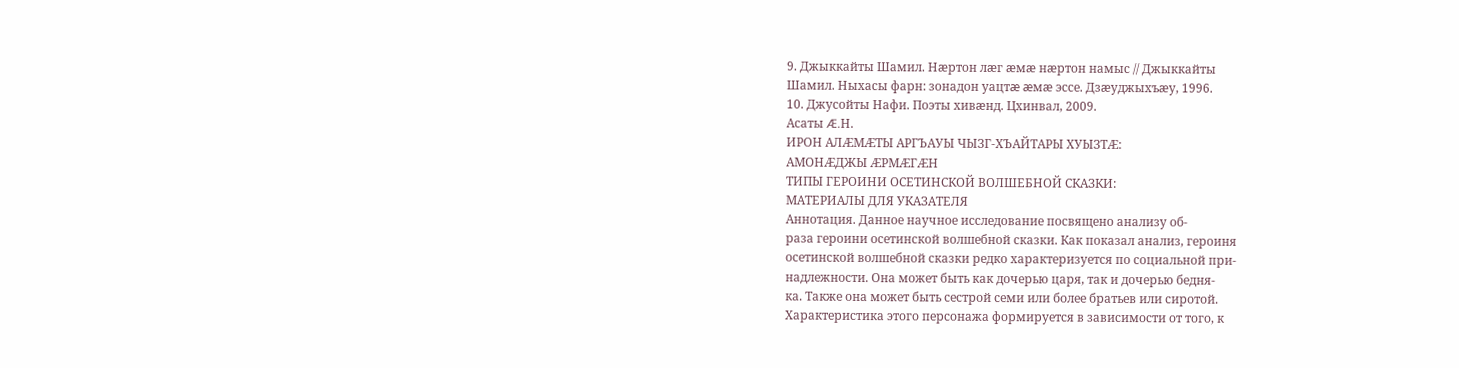9. Джыккайты Шамил. Нæртон лæг æмæ нæртон намыс // Джыккайты
Шамил. Ныхасы фарн: зонадон уацтæ æмæ эссе. Дзæуджыхъæу, 1996.
10. Джусойты Нафи. Поэты хивæнд. Цхинвал, 2009.
Асаты Æ.Н.
ИРОН АЛÆМÆТЫ АРГЪАУЫ ЧЫЗГ-ХЪАЙТАРЫ ХУЫЗТÆ:
АМОНÆДЖЫ ÆРМÆГÆН
ТИПЫ ГЕРОИНИ ОСЕТИНСКОЙ ВОЛШЕБНОЙ СКАЗКИ:
МАТЕРИАЛЫ ДЛЯ УКАЗАТЕЛЯ
Аннотация. Данное научное исследование посвящено анализу об-
раза героини осетинской волшебной сказки. Как показал анализ, героиня
осетинской волшебной сказки редко характеризуется по социальной при-
надлежности. Она может быть как дочерью царя, так и дочерью бедня-
ка. Также она может быть сестрой семи или более братьев или сиротой.
Характеристика этого персонажа формируется в зависимости от того, к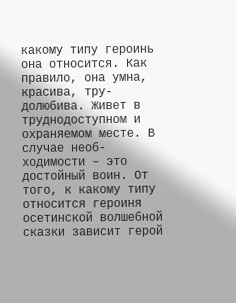какому типу героинь она относится. Как правило, она умна, красива, тру-
долюбива. Живет в труднодоступном и охраняемом месте. В случае необ-
ходимости – это достойный воин. От того, к какому типу относится героиня
осетинской волшебной сказки зависит герой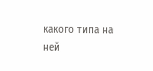какого типа на ней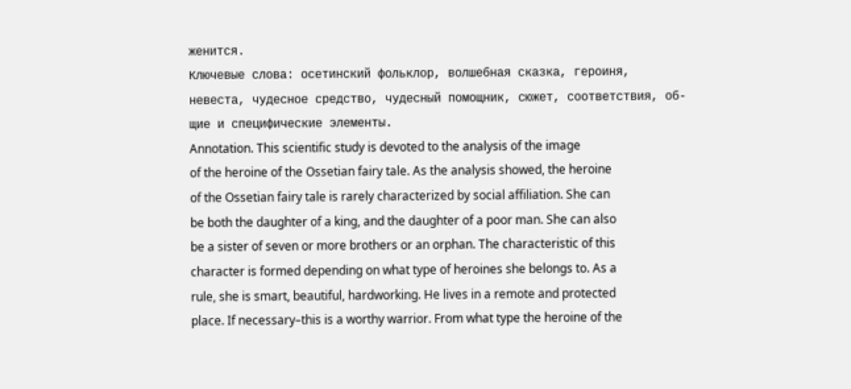женится.
Ключевые слова: осетинский фольклор, волшебная сказка, героиня,
невеста, чудесное средство, чудесный помощник, сюжет, соответствия, об-
щие и специфические элементы.
Annotation. This scientific study is devoted to the analysis of the image
of the heroine of the Ossetian fairy tale. As the analysis showed, the heroine
of the Ossetian fairy tale is rarely characterized by social affiliation. She can
be both the daughter of a king, and the daughter of a poor man. She can also
be a sister of seven or more brothers or an orphan. The characteristic of this
character is formed depending on what type of heroines she belongs to. As a
rule, she is smart, beautiful, hardworking. He lives in a remote and protected
place. If necessary–this is a worthy warrior. From what type the heroine of the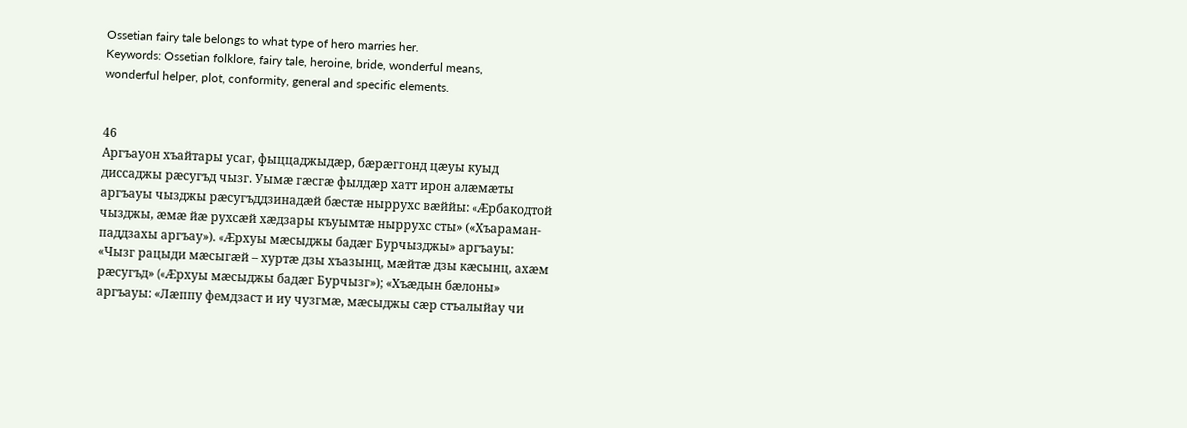Ossetian fairy tale belongs to what type of hero marries her.
Keywords: Ossetian folklore, fairy tale, heroine, bride, wonderful means,
wonderful helper, plot, conformity, general and specific elements.


46
Аргъауон хъайтары усаг, фыццаджыдæр, бæрæггонд цæуы куыд
диссаджы рæсугъд чызг. Уымæ гæсгæ фылдæр хатт ирон алæмæты
аргъауы чызджы рæсугъддзинадæй бæстæ ныррухс вæййы: «Æрбакодтой
чызджы, æмæ йæ рухсæй хæдзары къуымтæ ныррухс сты» («Хъараман-
паддзахы аргъау»). «Æрхуы мæсыджы бадæг Бурчызджы» аргъауы:
«Чызг рацыди мæсыгæй – хуртæ дзы хъазынц, мæйтæ дзы кæсынц, ахæм
рæсугъд» («Æрхуы мæсыджы бадæг Бурчызг»); «Хъæдын бæлоны»
аргъауы: «Лæппу фемдзаст и иу чузгмæ, мæсыджы сæр стъалыйау чи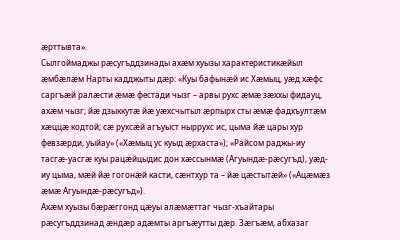æрттывта».
Сылгоймаджы рæсугъддзинады ахæм хуызы характеристикæйыл
æмбæлæм Нарты кадджыты дæр: «Куы бафынæй ис Хæмыц, уæд хæфс
саргъæй ралæсти æмæ фестади чызг – арвы рухс æмæ зæххы фидауц,
ахæм чызг; йæ дзыккутæ йæ уæхсчытыл æрпырх сты æмæ фадхъултæм
хæццæ кодтой; сæ рухсæй агъуыст ныррухс ис, цыма йæ цары хур
февзæрди, уыйау» («Хæмыц ус куыд æрхаста»); «Райсом раджы-иу
тасгæ-уасгæ куы рацæйцыдис дон хæссынмæ (Агуындæ-рæсугъд), уæд-
иу цыма, мæй йæ гогонæй касти, сæнтхур та – йæ цæстытæй» («Ацæмæз
æмæ Агуындæ-рæсугъд»).
Ахæм хуызы бæрæггонд цæуы алæмæттаг чызг-хъайтары
рæсугъддзинад æндæр адæмты аргъæутты дæр. Зæгъæм, абхазаг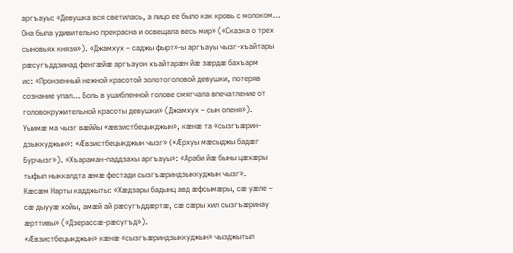аргъауы: «Девушка вся светилась, а лицо ее было как кровь с молоком…
Она была удивительно прекрасна и освещала весь мир» («Сказка о трех
сыновьях князя»). «Джамхух – саджы фырт»-ы аргъауы чызг-хъайтары
рæсугъддзинад фенгæйæ аргъауон хъайтарæн йæ зæрдæ бахъарм
ис: «Пронзенный нежной красотой золотоголовой девушки, потеряв
сознание упал… Боль в ушибленной голове смягчала впечатление от
головокружительной красоты девушки» (Джамхух – сын оленя»).
Уыимæ ма чызг вæййы «æвзистбецыкджын», кæнæ та «сызгъæрин-
дзыккуджын»: «Æвзистбецыкджын чызг» («Æрхуы мæсыджы бадæг
Бурчызг»). «Хъараман-паддзахы аргъауы»: «Араби йæ быны цæхæры
тыфыл ныккалдта æмæ фестади сызгъæриндзыккуджын чызг».
Кæсæм Нарты кадджыты: «Хæдзары бадынц авд æфсымæры, сæ уæле –
сæ дыууæ хойы, амæй ай рæсугъддæртæ, сæ сæры хил сызгъæринау
æрттивы» («Дзерассæ-рæсугъд»).
«Æвзистбецыкджын» кæнæ «сызгъæриндзыккуджын» чызджытыл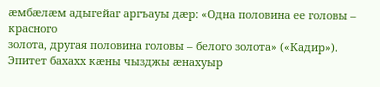æмбæлæм адыгейаг аргъауы дæр: «Одна половина ее головы – красного
золота, другая половина головы – белого золота» («Кадир»).
Эпитет бахахх кæны чызджы æнахуыр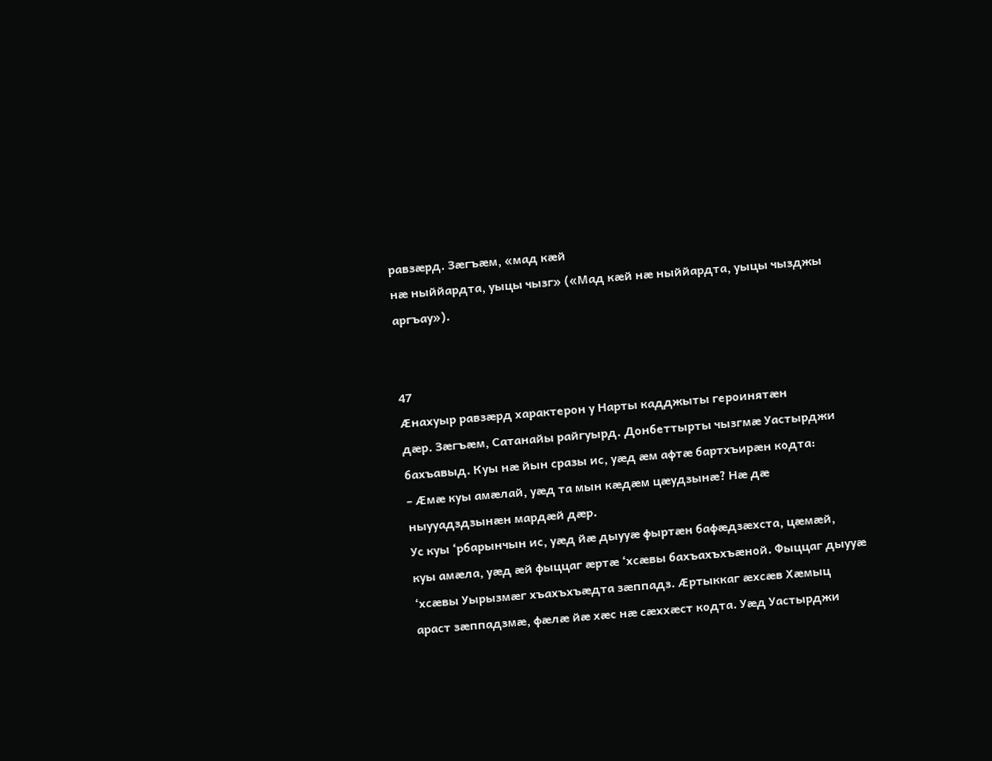равзæрд. Зæгъæм, «мад кæй
нæ ныййардта, уыцы чызг» («Мад кæй нæ ныййардта, уыцы чызджы
аргъау»).


47
Æнахуыр равзæрд характерон у Нарты кадджыты героинятæн
дæр. Зæгъæм, Сатанайы райгуырд. Донбеттырты чызгмæ Уастырджи
бахъавыд. Куы нæ йын сразы ис, уæд æм афтæ бартхъирæн кодта:
– Æмæ куы амæлай, уæд та мын кæдæм цæудзынæ? Нæ дæ
ныууадздзынæн мардæй дæр.
Ус куы ‘рбарынчын ис, уæд йæ дыууæ фыртæн бафæдзæхста, цæмæй,
куы амæла, уæд æй фыццаг æртæ ‘хсæвы бахъахъхъæной. Фыццаг дыууæ
‘хсæвы Уырызмæг хъахъхъæдта зæппадз. Æртыккаг æхсæв Хæмыц
араст зæппадзмæ, фæлæ йæ хæс нæ сæххæст кодта. Уæд Уастырджи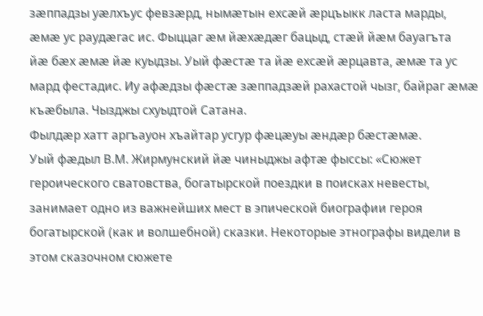зæппадзы уæлхъус февзæрд, нымæтын ехсæй æрцъыкк ласта марды,
æмæ ус раудæгас ис. Фыццаг æм йæхæдæг бацыд, стæй йæм бауагъта
йæ бæх æмæ йæ куыдзы. Уый фæстæ та йæ ехсæй æрцавта, æмæ та ус
мард фестадис. Иу афæдзы фæстæ зæппадзæй рахастой чызг, байраг æмæ
къæбыла. Чызджы схуыдтой Сатана.
Фылдæр хатт аргъауон хъайтар усгур фæцæуы æндæр бæстæмæ.
Уый фæдыл В.М. Жирмунский йæ чиныджы афтæ фыссы: «Сюжет
героического сватовства, богатырской поездки в поисках невесты,
занимает одно из важнейших мест в эпической биографии героя
богатырской (как и волшебной) сказки. Некоторые этнографы видели в
этом сказочном сюжете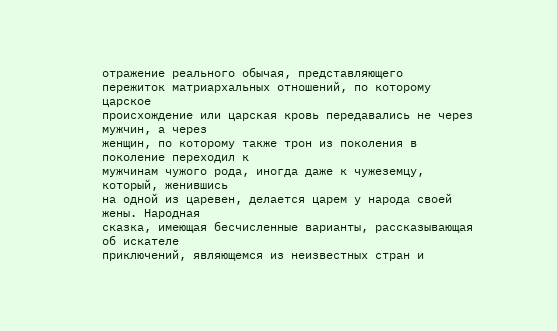отражение реального обычая, представляющего
пережиток матриархальных отношений, по которому царское
происхождение или царская кровь передавались не через мужчин, а через
женщин, по которому также трон из поколения в поколение переходил к
мужчинам чужого рода, иногда даже к чужеземцу, который, женившись
на одной из царевен, делается царем у народа своей жены. Народная
сказка, имеющая бесчисленные варианты, рассказывающая об искателе
приключений, являющемся из неизвестных стран и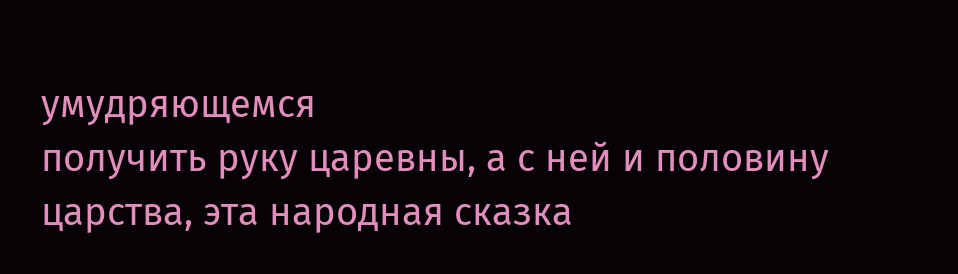умудряющемся
получить руку царевны, а с ней и половину царства, эта народная сказка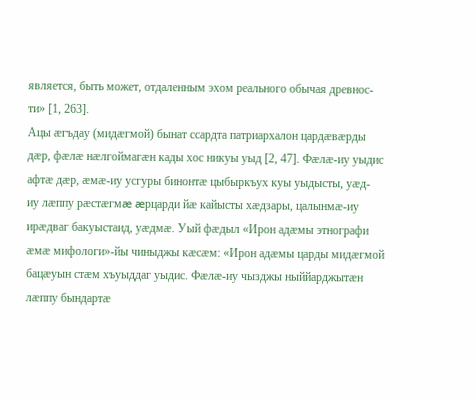является, быть может, отдаленным эхом реального обычая древнос-
ти» [1, 263].
Ацы æгъдау (мидæгмой) бынат ссардта патриархалон цардæвæрды
дæр, фæлæ нæлгоймагæн кады хос никуы уыд [2, 47]. Фæлæ-иу уыдис
афтæ дæр, æмæ-иу усгуры бинонтæ цыбыркъух куы уыдысты, уæд-
иу лæппу рæстæгмæ æрцарди йæ кайысты хæдзары, цалынмæ-иу
ирæдваг бакуыстаид, уæдмæ. Уый фæдыл «Ирон адæмы этнографи
æмæ мифологи»-йы чиныджы кæсæм: «Ирон адæмы царды мидæгмой
бацæуын стæм хъуыддаг уыдис. Фæлæ-иу чызджы ныййарджытæн
лæппу бындартæ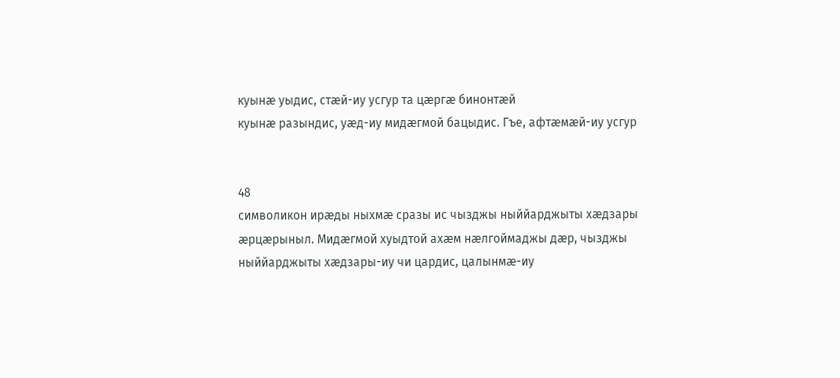куынæ уыдис, стæй-иу усгур та цæргæ бинонтæй
куынæ разындис, уæд-иу мидæгмой бацыдис. Гъе, афтæмæй-иу усгур


48
символикон ирæды ныхмæ сразы ис чызджы ныййарджыты хæдзары
æрцæрыныл. Мидæгмой хуыдтой ахæм нæлгоймаджы дæр, чызджы
ныййарджыты хæдзары-иу чи цардис, цалынмæ-иу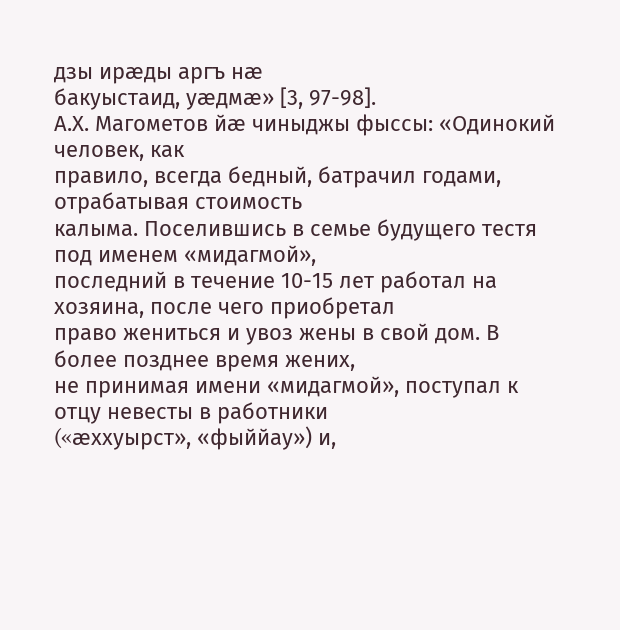дзы ирæды аргъ нæ
бакуыстаид, уæдмæ» [3, 97-98].
А.Х. Магометов йæ чиныджы фыссы: «Одинокий человек, как
правило, всегда бедный, батрачил годами, отрабатывая стоимость
калыма. Поселившись в семье будущего тестя под именем «мидагмой»,
последний в течение 10-15 лет работал на хозяина, после чего приобретал
право жениться и увоз жены в свой дом. В более позднее время жених,
не принимая имени «мидагмой», поступал к отцу невесты в работники
(«æххуырст», «фыййау») и,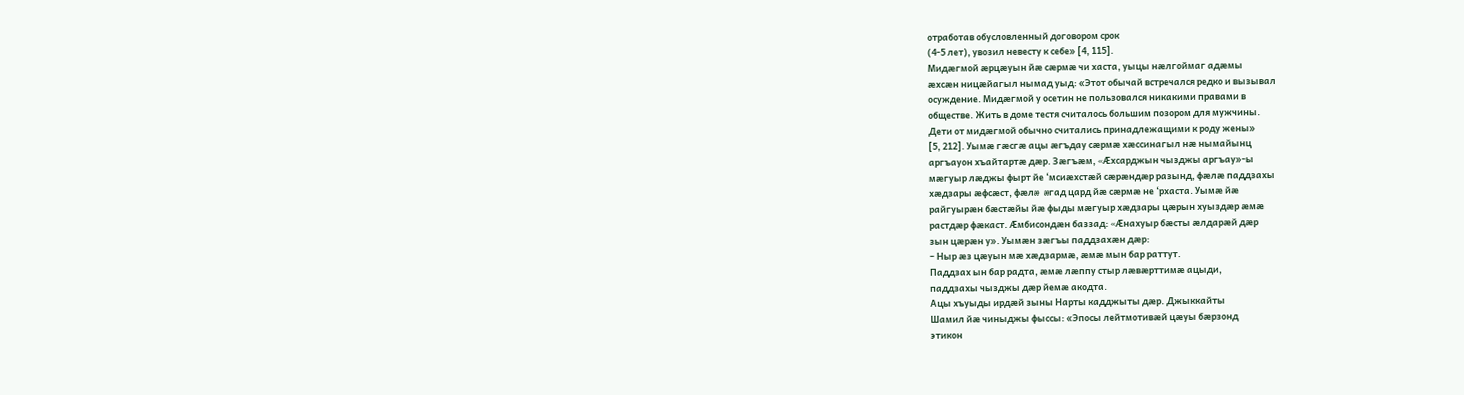отработав обусловленный договором срок
(4-5 лет), увозил невесту к себе» [4, 115].
Мидæгмой æрцæуын йæ сæрмæ чи хаста, уыцы нæлгоймаг адæмы
æхсæн ницæйагыл нымад уыд: «Этот обычай встречался редко и вызывал
осуждение. Мидæгмой у осетин не пользовался никакими правами в
обществе. Жить в доме тестя считалось большим позором для мужчины.
Дети от мидæгмой обычно считались принадлежащими к роду жены»
[5, 212]. Уымæ гæсгæ ацы æгъдау сæрмæ хæссинагыл нæ нымайынц
аргъауон хъайтартæ дæр. Зæгъæм, «Æхсарджын чызджы аргъау»-ы
мæгуыр лæджы фырт йе ‘мсиæхстæй сæрæндæр разынд, фæлæ паддзахы
хæдзары æфсæст, фæлæ æгад цард йæ сæрмæ не ‘рхаста. Уымæ йæ
райгуырæн бæстæйы йæ фыды мæгуыр хæдзары цæрын хуыздæр æмæ
растдæр фæкаст. Æмбисондæн баззад: «Æнахуыр бæсты æлдарæй дæр
зын цæрæн у». Уымæн зæгъы паддзахæн дæр:
– Ныр æз цæуын мæ хæдзармæ, æмæ мын бар раттут.
Паддзах ын бар радта, æмæ лæппу стыр лæвæрттимæ ацыди,
паддзахы чызджы дæр йемæ акодта.
Ацы хъуыды ирдæй зыны Нарты кадджыты дæр. Джыккайты
Шамил йæ чиныджы фыссы: «Эпосы лейтмотивæй цæуы бæрзонд
этикон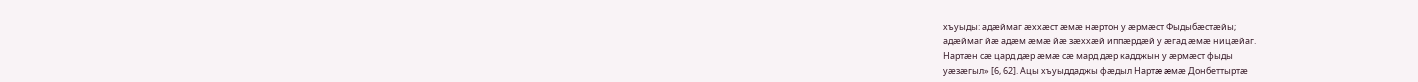хъуыды: адæймаг æххæст æмæ нæртон у æрмæст Фыдыбæстæйы;
адæймаг йæ адæм æмæ йæ зæххæй иппæрдæй у æгад æмæ ницæйаг.
Нартæн сæ цард дæр æмæ сæ мард дæр кадджын у æрмæст фыды
уæзæгыл» [6, 62]. Ацы хъуыддаджы фæдыл Нартæ æмæ Донбеттыртæ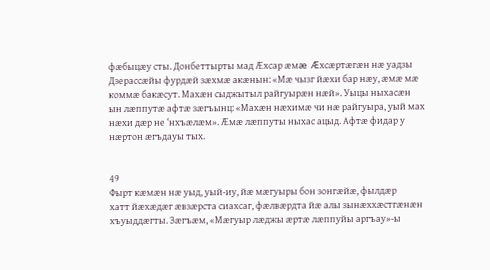фæбыцæу сты. Донбеттырты мад Æхсар æмæ Æхсæртæгæн нæ уадзы
Дзерассæйы фурдæй зæхмæ акæнын: «Мæ чызг йæхи бар нæу, æмæ мæ
коммæ бакæсут. Махæн сыджытыл райгуырæн нæй». Уыцы ныхасæн
ын лæппутæ афтæ зæгъынц: «Махæн нæхимæ чи нæ райгуыра, уый мах
нæхи дæр не ‘нхъæлæм». Æмæ лæппуты ныхас ацыд. Афтæ фидар у
нæртон æгъдауы тых.


49
Фырт кæмæн нæ уыд, уый-иу, йæ мæгуыры бон зонгæйæ, фылдæр
хатт йæхæдæг æвзæрста сиахсаг, фæлвæрдта йæ алы зынæххæстгæнæн
хъуыддæгты. Зæгъæм, «Мæгуыр лæджы æртæ лæппуйы аргъау»-ы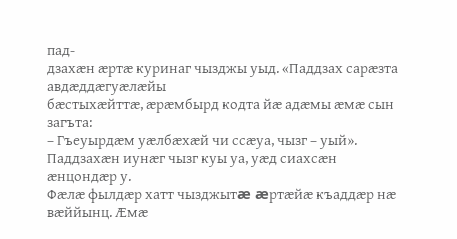пад-
дзахæн æртæ куринаг чызджы уыд. «Паддзах сарæзта авдæддæгуæлæйы
бæстыхæйттæ, æрæмбырд кодта йæ адæмы æмæ сын загъта:
– Гъеуырдæм уæлбæхæй чи ссæуа, чызг – уый».
Паддзахæн иунæг чызг куы уа, уæд сиахсæн æнцондæр у.
Фæлæ фылдæр хатт чызджытæ æртæйæ къаддæр нæ вæййынц. Æмæ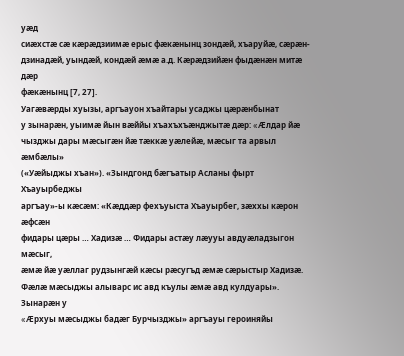уæд
сиæхстæ сæ кæрæдзиимæ ерыс фæкæнынц зондæй, хъаруйæ, сæрæн-
дзинадæй, уындæй, кондæй æмæ а.д. Кæрæдзийæн фыдæнæн митæ дæр
фæкæнынц [7, 27].
Уагæвæрды хуызы, аргъауон хъайтары усаджы цæрæнбынат
у зынарæн, уыимæ йын вæййы хъахъхъæнджытæ дæр: «Æлдар йæ
чызджы дары мæсыгæн йæ тæккæ уæлейæ, мæсыг та арвыл æмбæлы»
(«Уæйыджы хъан»). «Зындгонд бæгъатыр Асланы фырт Хъауырбеджы
аргъау»-ы кæсæм: «Кæддæр фехъуыста Хъауырбег, зæххы кæрон æфсæн
фидары цæры … Хадизæ … Фидары астæу лæууы авдуæладзыгон мæсыг,
æмæ йæ уæллаг рудзынгæй кæсы рæсугъд æмæ сæрыстыр Хадизæ.
Фæлæ мæсыджы алыварс ис авд къулы æмæ авд кулдуары». Зынарæн у
«Æрхуы мæсыджы бадæг Бурчызджы» аргъауы героиняйы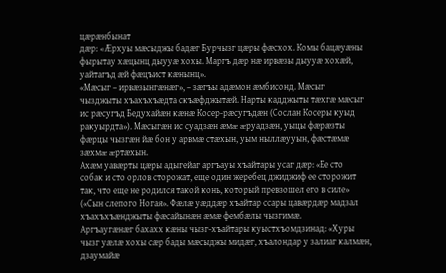цæрæнбынат
дæр: «Æрхуы мæсыджы бадæг Бурчызг цæры фæсхох. Комы бацæуæны
фырытау хæцынц дыууæ хохы. Маргъ дæр нæ ирвæзы дыууæ хохæй,
уайтагъд æй фæцъист кæнынц».
«Мæсыг – ирвæзынгæнæг», – зæгъы адæмон æмбисонд. Мæсыг
чызджыты хъахъхъæдта скъæфджытæй. Нарты кадджыты тæхгæ мæсыг
ис рæсугъд Бедухайæн кæнæ Косер-рæсугъдæн (Сослан Косеры куыд
ракуырдта»). Мæсыгæн ис суадзæн æмæ æруадзæн, уыцы фæрæзты
фæрцы чызгæн йæ бон у арвмæ стæхын, уым ныллæууын, фæстæмæ
зæхмæ æртæхын.
Ахæм уавæрты цæры адыгейаг аргъауы хъайтары усаг дæр: «Ее сто
собак и сто орлов сторожат, еще один жеребец джиджиф ее сторожит
так, что еще не родился такой конь, который превзошел его в силе»
(«Сын слепого Ногая». Фæлæ уæддæр хъайтар ссары цавæрдæр мадзал
хъахъхъæнджыты фæсайынæн æмæ фембæлы чызгимæ.
Аргъаугæнæг бахахх кæны чызг-хъайтары куыстхъомдзинад: «Хуры
чызг уæлæ хохы сæр бады мæсыджы мидæг, хъалондар у залиаг калмæн,
дзаумайæ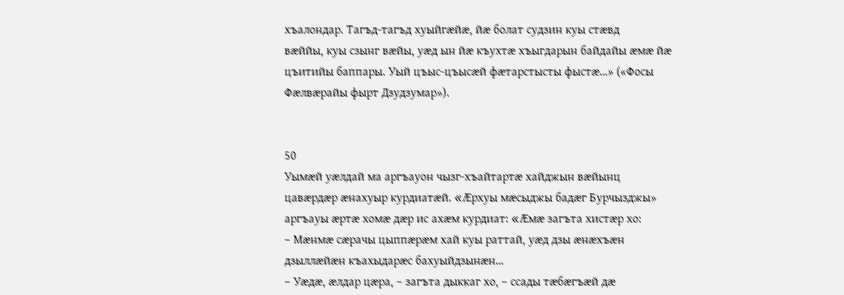хъалондар. Тагъд-тагъд хуыйгæйæ, йæ болат судзин куы стæвд
вæййы, куы сзынг вæйы, уæд ын йæ къухтæ хъыгдарын байдайы æмæ йæ
цъитийы баппары. Уый цъыс-цъысæй фæтарстысты фыстæ…» («Фосы
Фæлвæрайы фырт Дзудзумар»).


50
Уымæй уæлдай ма аргъауон чызг-хъайтартæ хайджын вæйынц
цавæрдæр æнахуыр курдиатæй. «Æрхуы мæсыджы бадæг Бурчызджы»
аргъауы æртæ хомæ дæр ис ахæм курдиат: «Æмæ загъта хистæр хо:
– Мæнмæ сæрачы цыппæрæм хай куы раттай, уæд дзы æнæхъæн
дзыллæйæн къахыдарæс бахуыйдзынæн…
– Уæдæ, æлдар цæра, – загъта дыккаг хо, – ссады тæбæгъæй дæ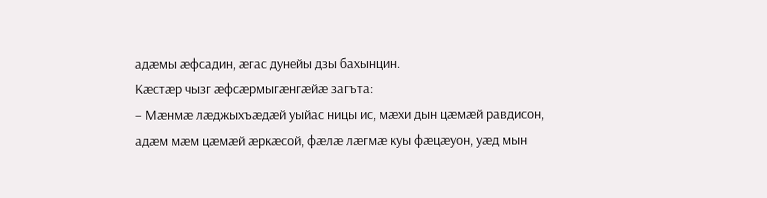адæмы æфсадин, æгас дунейы дзы бахынцин.
Кæстæр чызг æфсæрмыгæнгæйæ загъта:
– Мæнмæ лæджыхъæдæй уыйас ницы ис, мæхи дын цæмæй равдисон,
адæм мæм цæмæй æркæсой, фæлæ лæгмæ куы фæцæуон, уæд мын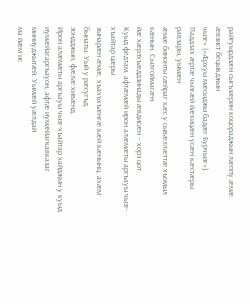райгуырдзæн сыгъзæрин коцораджын лæппу æмæ æвзист бецыкджын
чызг» («Æрхуы мæсыджы бадæг Бурчызг»).
Паддзах æртæ чызгæй йæхицæн усæн кæстæры равзары, уымæн
æмæ бинонты сæйраг хæс у сывæллæттæ хъомыл кæнын. Сылгоймагæн
йæ хæрзхъæддзинады æвдисæн – хорз цот.
Куыд федтам, афтæмæй ирон алæмæты аргъауы чызг-хъайтар цæры
зынарæн æмæ, хъахъхъæнгæ кæй кæнынц, ахæм бынаты. Уый у рæсугъд,
зондджын, фæлæ хивæнд.
Ирон алæмæты аргъауы чызг-хъайтар хайджын у куыд
иумæйагаргъауон, афтæ иумæйагкавказаг миниуджытæй. Уымæй уæлдай
ма йæм ис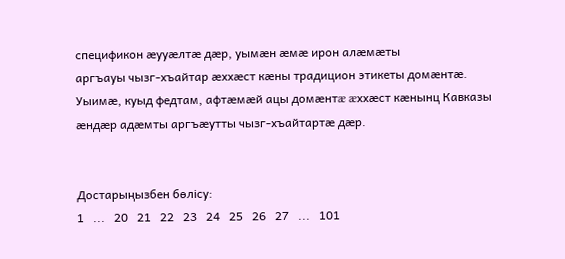спецификон æууæлтæ дæр, уымæн æмæ ирон алæмæты
аргъауы чызг-хъайтар æххæст кæны традицион этикеты домæнтæ.
Уыимæ, куыд федтам, афтæмæй ацы домæнтæ æххæст кæнынц Кавказы
æндæр адæмты аргъæутты чызг-хъайтартæ дæр.


Достарыңызбен бөлісу:
1   ...   20   21   22   23   24   25   26   27   ...   101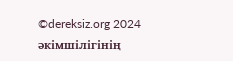©dereksiz.org 2024
әкімшілігінің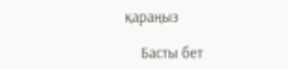қараңыз

    Басты бет